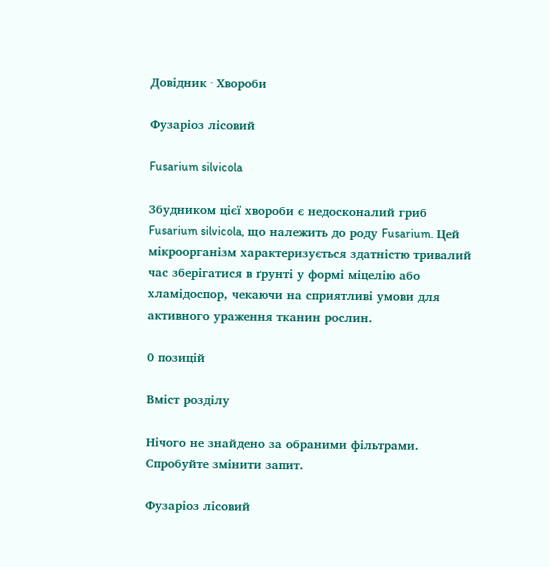Довідник · Хвороби

Фузаріоз лісовий

Fusarium silvicola

Збудником цієї хвороби є недосконалий гриб Fusarium silvicola, що належить до роду Fusarium. Цей мікроорганізм характеризується здатністю тривалий час зберігатися в ґрунті у формі міцелію або хламідоспор, чекаючи на сприятливі умови для активного ураження тканин рослин.

0 позицій

Вміст розділу

Нічого не знайдено за обраними фільтрами. Спробуйте змінити запит.

Фузаріоз лісовий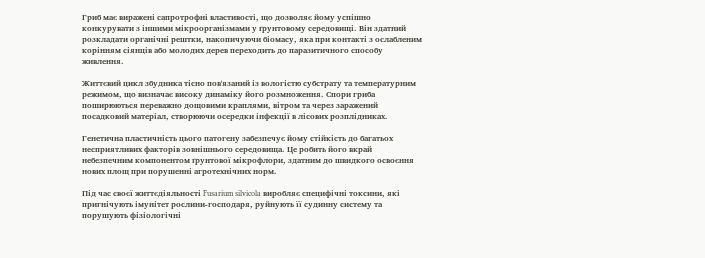Гриб має виражені сапротрофні властивості, що дозволяє йому успішно конкурувати з іншими мікроорганізмами у ґрунтовому середовищі. Він здатний розкладати органічні рештки, накопичуючи біомасу, яка при контакті з ослабленим корінням сіянців або молодих дерев переходить до паразитичного способу живлення.

Життєвий цикл збудника тісно пов'язаний із вологістю субстрату та температурним режимом, що визначає високу динаміку його розмноження. Спори гриба поширюються переважно дощовими краплями, вітром та через заражений посадковий матеріал, створюючи осередки інфекції в лісових розплідниках.

Генетична пластичність цього патогену забезпечує йому стійкість до багатьох несприятливих факторів зовнішнього середовища. Це робить його вкрай небезпечним компонентом ґрунтової мікрофлори, здатним до швидкого освоєння нових площ при порушенні агротехнічних норм.

Під час своєї життєдіяльності Fusarium silvicola виробляє специфічні токсини, які пригнічують імунітет рослини-господаря, руйнують її судинну систему та порушують фізіологічні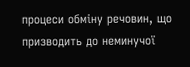процеси обміну речовин, що призводить до неминучої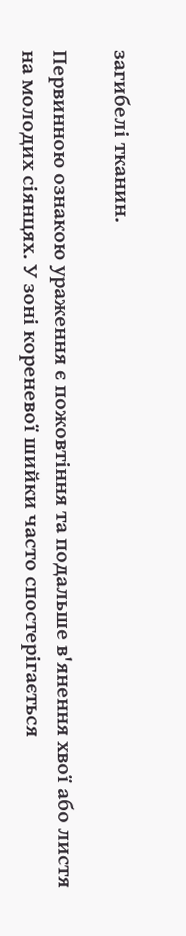загибелі тканин.

Первинною ознакою ураження є пожовтіння та подальше в'янення хвої або листя на молодих сіянцях. У зоні кореневої шийки часто спостерігається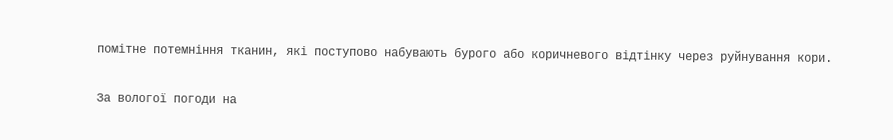помітне потемніння тканин, які поступово набувають бурого або коричневого відтінку через руйнування кори.

За вологої погоди на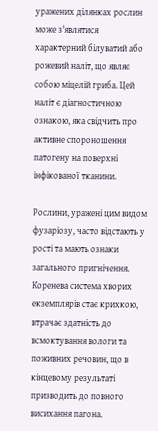уражених ділянках рослин може з'являтися характерний білуватий або рожевий наліт, що являє собою міцелій гриба. Цей наліт є діагностичною ознакою, яка свідчить про активне спороношення патогену на поверхні інфікованої тканини.

Рослини, уражені цим видом фузаріозу, часто відстають у рості та мають ознаки загального пригнічення. Коренева система хворих екземплярів стає крихкою, втрачає здатність до всмоктування вологи та поживних речовин, що в кінцевому результаті призводить до повного висихання пагона.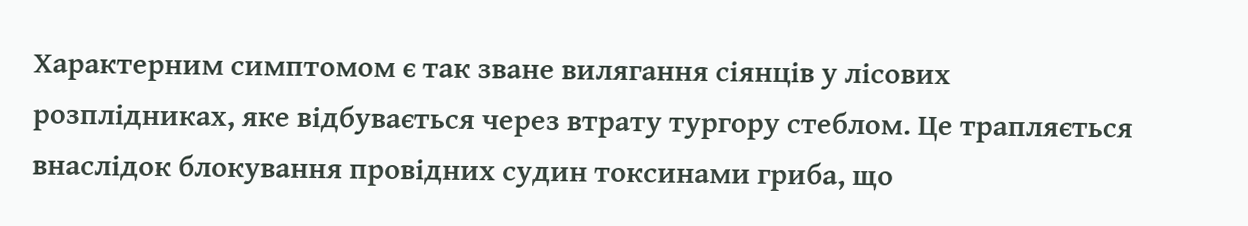Характерним симптомом є так зване вилягання сіянців у лісових розплідниках, яке відбувається через втрату тургору стеблом. Це трапляється внаслідок блокування провідних судин токсинами гриба, що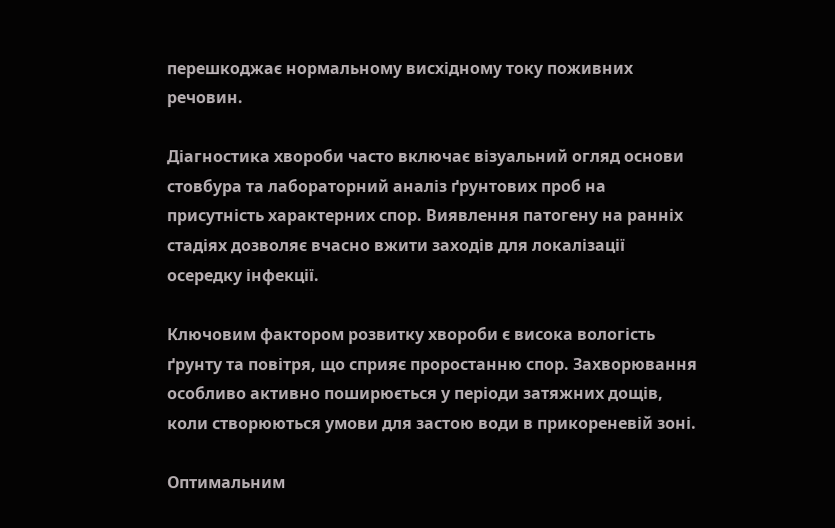перешкоджає нормальному висхідному току поживних речовин.

Діагностика хвороби часто включає візуальний огляд основи стовбура та лабораторний аналіз ґрунтових проб на присутність характерних спор. Виявлення патогену на ранніх стадіях дозволяє вчасно вжити заходів для локалізації осередку інфекції.

Ключовим фактором розвитку хвороби є висока вологість ґрунту та повітря, що сприяє проростанню спор. Захворювання особливо активно поширюється у періоди затяжних дощів, коли створюються умови для застою води в прикореневій зоні.

Оптимальним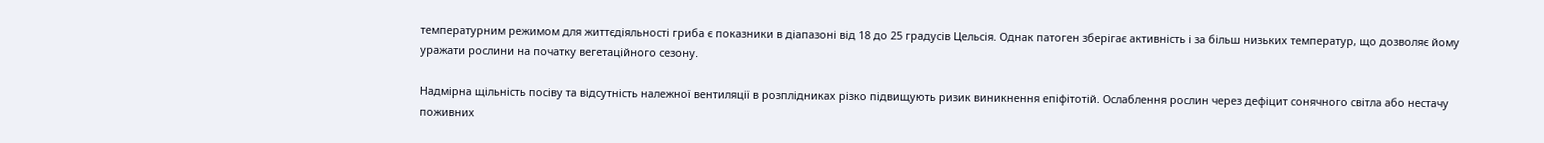температурним режимом для життєдіяльності гриба є показники в діапазоні від 18 до 25 градусів Цельсія. Однак патоген зберігає активність і за більш низьких температур, що дозволяє йому уражати рослини на початку вегетаційного сезону.

Надмірна щільність посіву та відсутність належної вентиляції в розплідниках різко підвищують ризик виникнення епіфітотій. Ослаблення рослин через дефіцит сонячного світла або нестачу поживних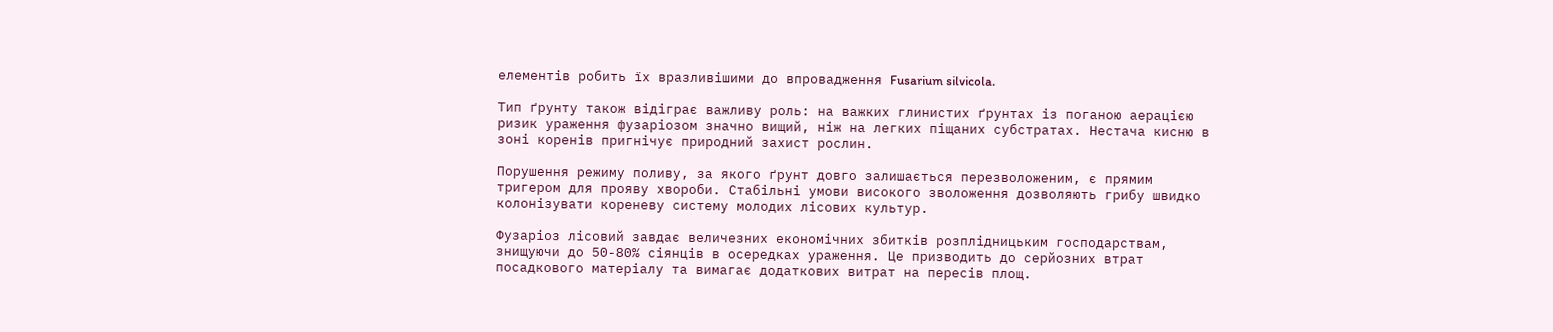елементів робить їх вразливішими до впровадження Fusarium silvicola.

Тип ґрунту також відіграє важливу роль: на важких глинистих ґрунтах із поганою аерацією ризик ураження фузаріозом значно вищий, ніж на легких піщаних субстратах. Нестача кисню в зоні коренів пригнічує природний захист рослин.

Порушення режиму поливу, за якого ґрунт довго залишається перезволоженим, є прямим тригером для прояву хвороби. Стабільні умови високого зволоження дозволяють грибу швидко колонізувати кореневу систему молодих лісових культур.

Фузаріоз лісовий завдає величезних економічних збитків розплідницьким господарствам, знищуючи до 50-80% сіянців в осередках ураження. Це призводить до серйозних втрат посадкового матеріалу та вимагає додаткових витрат на пересів площ.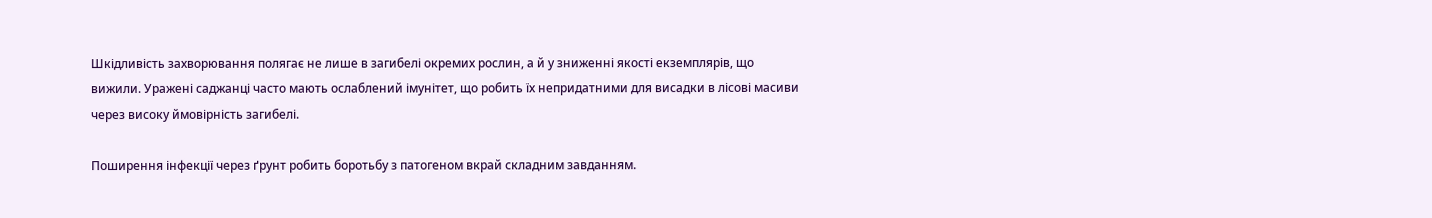Шкідливість захворювання полягає не лише в загибелі окремих рослин, а й у зниженні якості екземплярів, що вижили. Уражені саджанці часто мають ослаблений імунітет, що робить їх непридатними для висадки в лісові масиви через високу ймовірність загибелі.

Поширення інфекції через ґрунт робить боротьбу з патогеном вкрай складним завданням.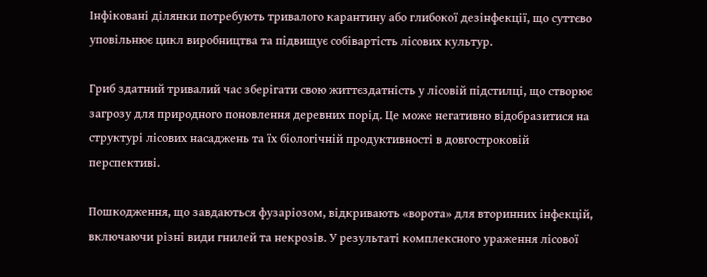Інфіковані ділянки потребують тривалого карантину або глибокої дезінфекції, що суттєво уповільнює цикл виробництва та підвищує собівартість лісових культур.

Гриб здатний тривалий час зберігати свою життєздатність у лісовій підстилці, що створює загрозу для природного поновлення деревних порід. Це може негативно відобразитися на структурі лісових насаджень та їх біологічній продуктивності в довгостроковій перспективі.

Пошкодження, що завдаються фузаріозом, відкривають «ворота» для вторинних інфекцій, включаючи різні види гнилей та некрозів. У результаті комплексного ураження лісової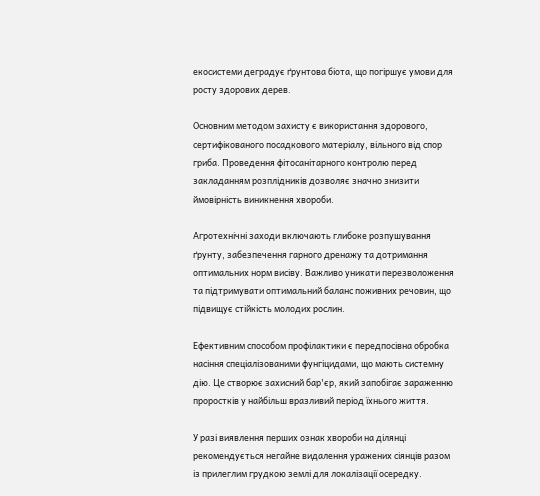екосистеми деградує ґрунтова біота, що погіршує умови для росту здорових дерев.

Основним методом захисту є використання здорового, сертифікованого посадкового матеріалу, вільного від спор гриба. Проведення фітосанітарного контролю перед закладанням розплідників дозволяє значно знизити ймовірність виникнення хвороби.

Агротехнічні заходи включають глибоке розпушування ґрунту, забезпечення гарного дренажу та дотримання оптимальних норм висіву. Важливо уникати перезволоження та підтримувати оптимальний баланс поживних речовин, що підвищує стійкість молодих рослин.

Ефективним способом профілактики є передпосівна обробка насіння спеціалізованими фунгіцидами, що мають системну дію. Це створює захисний бар'єр, який запобігає зараженню проростків у найбільш вразливий період їхнього життя.

У разі виявлення перших ознак хвороби на ділянці рекомендується негайне видалення уражених сіянців разом із прилеглим грудкою землі для локалізації осередку.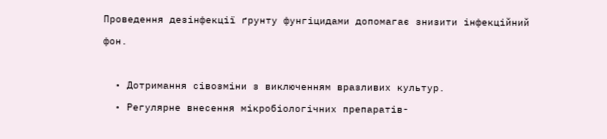Проведення дезінфекції ґрунту фунгіцидами допомагає знизити інфекційний фон.

  • Дотримання сівозміни з виключенням вразливих культур.
  • Регулярне внесення мікробіологічних препаратів-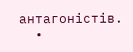антагоністів.
  •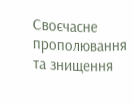Своєчасне прополювання та знищення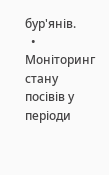бур'янів.
  • Моніторинг стану посівів у періоди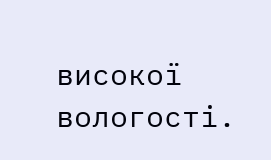високої вологості.